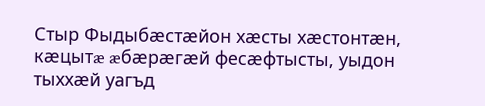Стыр Фыдыбæстæйон хæсты хæстонтæн, кæцытæ æбæрæгæй фесæфтысты, уыдон тыххæй уагъд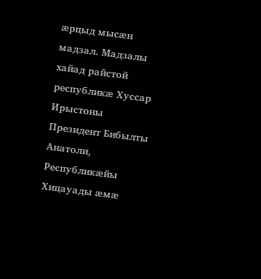æрцыд мысæн мадзал. Мадзалы хайад райстой республикæ Хуссар Ирыстоны Президент Бибылты Анатоли, Республикæйы Хицауады æмæ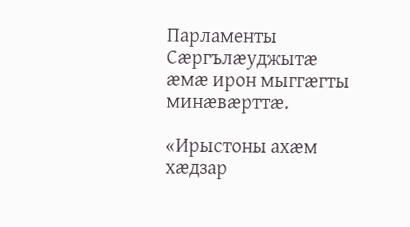Парламенты Сæргълæуджытæ æмæ ирон мыггæгты минæвæрттæ.

«Ирыстоны ахæм хæдзар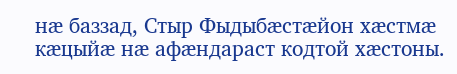нæ баззад, Стыр Фыдыбæстæйон хæстмæ кæцыйæ нæ афæндараст кодтой хæстоны.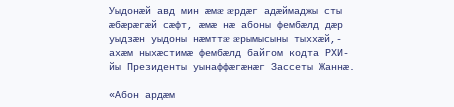Уыдонæй авд мин æмæ æрдæг адæймаджы сты æбæрæгæй сæфт, æмæ нæ абоны фембæлд дæр уыдзæн уыдоны нæмттæ æрымысыны тыххæй,- ахæм ныхæстимæ фембæлд байгом кодта РХИ-йы Президенты уынаффæгæнæг Зассеты Жаннæ.

«Абон ардæм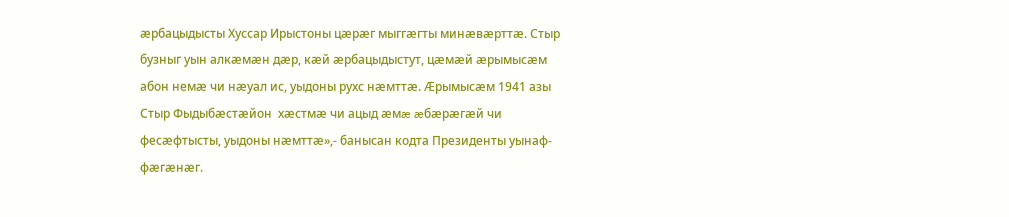æрбацыдысты Хуссар Ирыстоны цæрæг мыггæгты минæвæрттæ. Стыр бузныг уын алкæмæн дæр, кæй æрбацыдыстут, цæмæй æрымысæм абон немæ чи нæуал ис, уыдоны рухс нæмттæ. Æрымысæм 1941 азы Стыр Фыдыбæстæйон  хæстмæ чи ацыд æмæ æбæрæгæй чи фесæфтысты, уыдоны нæмттæ»,- банысан кодта Президенты уынаф-фæгæнæг.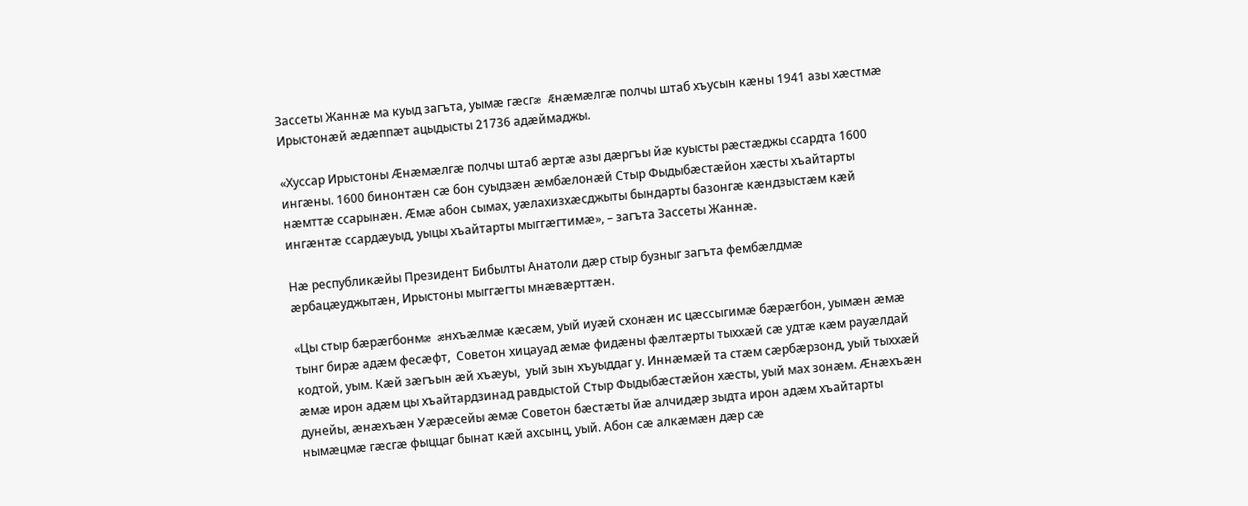Зассеты Жаннæ ма куыд загъта, уымæ гæсгæ Æнæмæлгæ полчы штаб хъусын кæны 1941 азы хæстмæ Ирыстонæй æдæппæт ацыдысты 21736 адæймаджы.

«Хуссар Ирыстоны Æнæмæлгæ полчы штаб æртæ азы дæргъы йæ куысты рæстæджы ссардта 1600 ингæны. 1600 бинонтæн сæ бон суыдзæн æмбæлонæй Стыр Фыдыбæстæйон хæсты хъайтарты нæмттæ ссарынæн. Æмæ абон сымах, уæлахизхæсджыты бындарты базонгæ кæндзыстæм кæй ингæнтæ ссардæуыд, уыцы хъайтарты мыггæгтимæ», – загъта Зассеты Жаннæ.

Нæ республикæйы Президент Бибылты Анатоли дæр стыр бузныг загъта фембæлдмæ æрбацæуджытæн, Ирыстоны мыггæгты мнæвæрттæн.

«Цы стыр бæрæгбонмæ æнхъæлмæ кæсæм, уый иуæй схонæн ис цæссыгимæ бæрæгбон, уымæн æмæ тынг бирæ адæм фесæфт,  Советон хицауад æмæ фидæны фæлтæрты тыххæй сæ удтæ кæм рауæлдай кодтой, уым. Кæй зæгъын æй хъæуы,  уый зын хъуыддаг у. Иннæмæй та стæм сæрбæрзонд, уый тыххæй æмæ ирон адæм цы хъайтардзинад равдыстой Стыр Фыдыбæстæйон хæсты, уый мах зонæм. Æнæхъæн дунейы, æнæхъæн Уæрæсейы æмæ Советон бæстæты йæ алчидæр зыдта ирон адæм хъайтарты нымæцмæ гæсгæ фыццаг бынат кæй ахсынц, уый. Абон сæ алкæмæн дæр сæ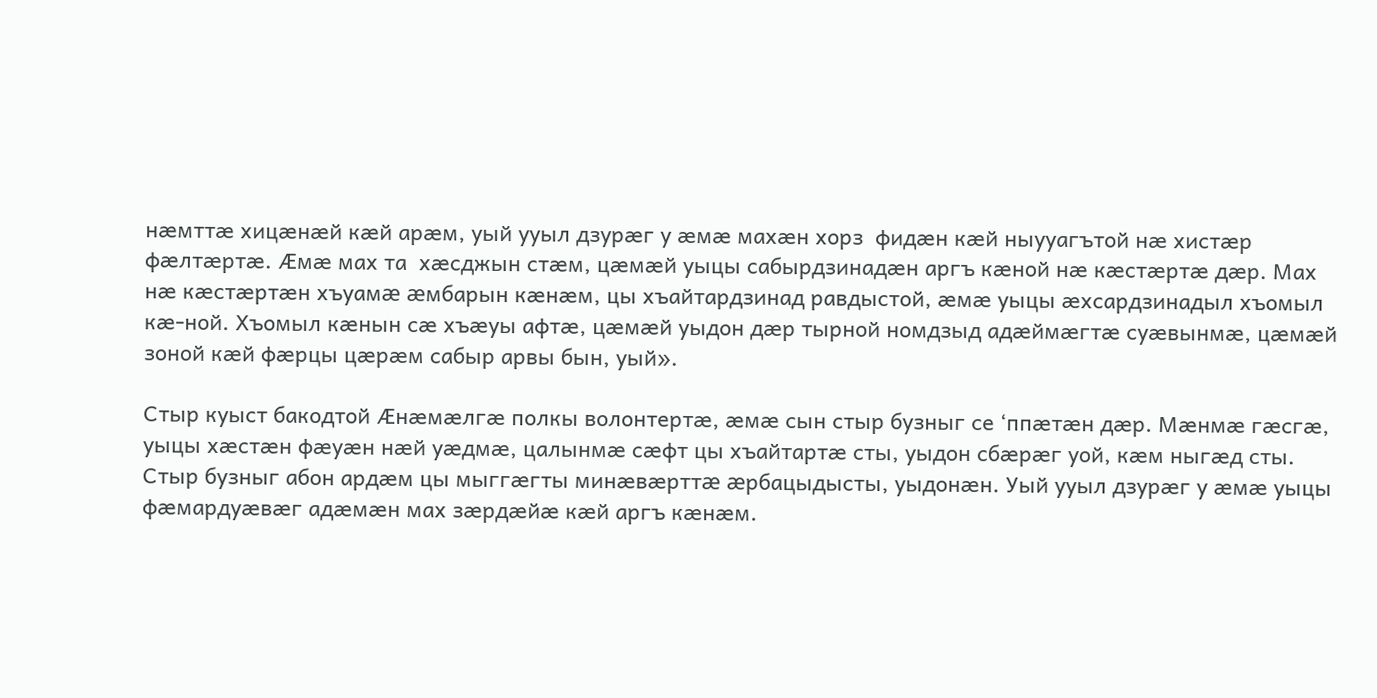нæмттæ хицæнæй кæй арæм, уый ууыл дзурæг у æмæ махæн хорз  фидæн кæй ныууагътой нæ хистæр фæлтæртæ. Æмæ мах та  хæсджын стæм, цæмæй уыцы сабырдзинадæн аргъ кæной нæ кæстæртæ дæр. Мах нæ кæстæртæн хъуамæ æмбарын кæнæм, цы хъайтардзинад равдыстой, æмæ уыцы æхсардзинадыл хъомыл кæ-ной. Хъомыл кæнын сæ хъæуы афтæ, цæмæй уыдон дæр тырной номдзыд адæймæгтæ суæвынмæ, цæмæй зоной кæй фæрцы цæрæм сабыр арвы бын, уый».

Стыр куыст бакодтой Æнæмæлгæ полкы волонтертæ, æмæ сын стыр бузныг се ‘ппæтæн дæр. Мæнмæ гæсгæ, уыцы хæстæн фæуæн нæй уæдмæ, цалынмæ сæфт цы хъайтартæ сты, уыдон сбæрæг уой, кæм ныгæд сты. Стыр бузныг абон ардæм цы мыггæгты минæвæрттæ æрбацыдысты, уыдонæн. Уый ууыл дзурæг у æмæ уыцы фæмардуæвæг адæмæн мах зæрдæйæ кæй аргъ кæнæм.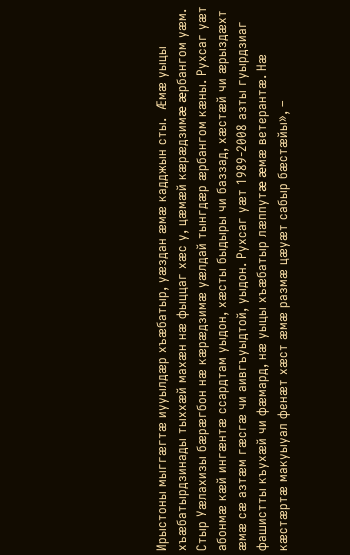Ирыстоны мыггæгтæ иууылдæр хъæбатыр, уæздан æмæ кадджын сты.  Æмæ уыцы хъæбатырдзинады тыххæй махæн нæ фыццаг хæс у, цæмæй кæрæдзимæ æрбангом уæм. Стыр Уæлахизы бæрæгбон нæ кæрæдзимæ уæлдай тынгдæр æрбангом кæны. Рухсаг уæт абонмæ кæй ингæнтæ ссардтам уыдон, хæсты быдыры чи баззад, хæстæй чи æрыздæхт æмæ сæ азтæм гæсгæ чи аивгъуыдтой, уыдон. Рухсаг уæт 1989-2008 азты гуырдзиаг фашистты къухæй чи фæмард, нæ уыцы хъæбатыр лæппутæ æмæ ветерантæ. Нæ кæстæртæ макуыуал фенæт хæст æмæ размæ цæуæт сабыр бæстæйы», –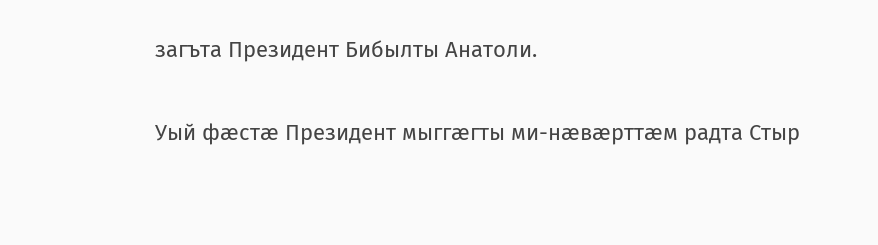загъта Президент Бибылты Анатоли.

Уый фæстæ Президент мыггæгты ми-нæвæрттæм радта Стыр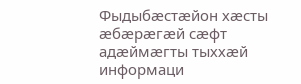Фыдыбæстæйон хæсты æбæрæгæй сæфт адæймæгты тыххæй информаци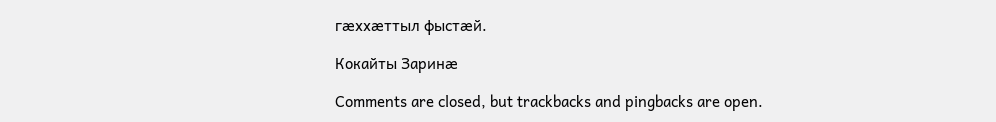гæххæттыл фыстæй.

Кокайты Заринæ

Comments are closed, but trackbacks and pingbacks are open.